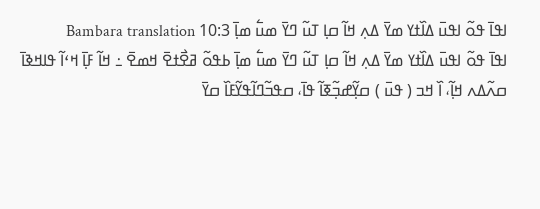ߊߟߊ߫ ߟߋ߬ ߊߟߎ߫ ߡߊ߰ߙߌ ߘߌ߫ ߡߍ߲ ߞߊ߬ ߛߊ߲ ߠߎ߬ ߣߌ߫ ߘߎ߱ ߘߊ߲߫ 10:3 Bambara translation
ߊߟߊ߫ ߟߋ߬ ߊߟߎ߫ ߡߊ߰ߙߌ ߘߌ߫ ߡߍ߲ ߞߊ߬ ߛߊ߲ ߠߎ߬ ߣߌ߫ ߘߎ߱ ߘߊ߲߫ ߕߟߋ߬ ߥߐ߯ߙߐ߫ ߞߘߐ߫ ߸ ߞߊ߬ ߓߊ߲߫ ߞߵߊ߬ ߟߊߞߢߊ߫ ߛߍ߬ߡߍ ߞߊ߲߬، ߊ߰ ߞߏ ( ߟߎ߫ ) ߛߌ߲߬ߝߏ߲߬ߧߊ߬ ߟߊ߫، ߛߟߏ߬ߣߊ߬ߟߌ߬ߓߊ߰ ߛߌ߫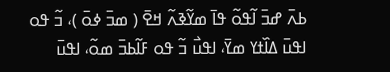ߕߍ߫ ߝߏ߫ ߊ߬ߟߋ߬ ߟߊ߫ ߘߌ߬ߢߍ߬ ߞߐ߫ ( ߘߏ߫ ߦߋ߫ )، ߏ߬ ߟߋ ߊߟߎ߫ ߡߊ߰ߙߌ ߘߌ߫، ߊߟߎ߯ ߏ߬ ߟߋ ߓߊ߬ߕߏ߫ ߘߋ߬، ߊߟߎ߫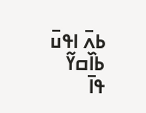ߕߍ߫ ߊߟߎ߫ ߕߊ߰ߛߌ߬ ߟߊ߫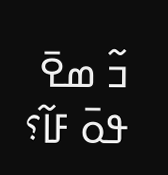ߏ߬ ߘߐ߫ ߟߋ߫ ߓߊ߬؟